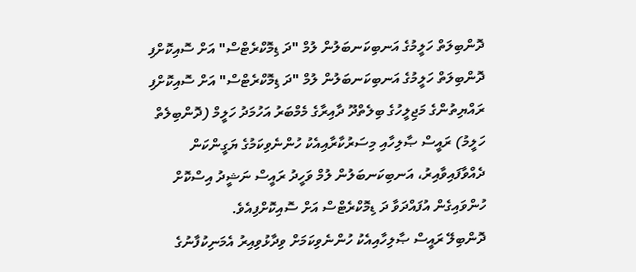ދޮންބިލަތް ހަލީމުގެ އަނބިކަނބަލުން ލުމް "ދަ ޑިމޮކްރެޓްސް" އަށް ސޮއިކޮށްފި
ދޮންބިލަތް ހަލީމުގެ އަނބިކަނބަލުން ލުމް "ދަ ޑިމޮކްރެޓްސް" އަށް ސޮއިކޮށްފި
ރައްޔިތުންގެ މަޖިލީހުގެ ބިލެތްދޫ ދާއިރާގެ މެމްބަރު އަހުމަދު ހަލީމް (ދޮންބިލެތް ހަލީމު) ރައީސް ޞާލިހާއި މިސަރުކާރާއިއެކު ހުންނެވިކަމުގެ ޔަގީންކަން ދެއްވާފައިވާއިރު، އަނބިކަނބަލުން ލުމް ވަހީދު ރައީސް ނަޝީދު އިސްކޮށް ހުންވައިގެން އުފައްދަވާ ދަ ޑިމޮކްރެޓްސް އަށް ސޮއިކޮށްފިއެވެ.
ދޮންބިލޭ ރައީސް ޞާލިހާއިއެކު ހުންނެވިކަމަށް ވިދާޅުވިއިރު އެމަނިކުފާނުގެ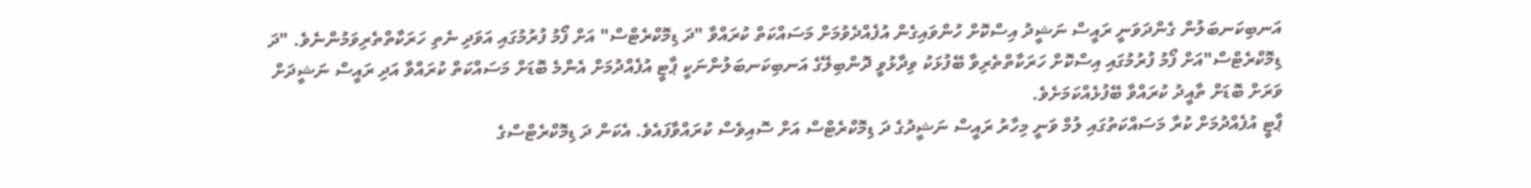އަނބިކަނބަލުން ގެންދަވަނީ ރައީސް ނަޝީދު އިސްކޮށް ހުންވައިގެން އުފެއްދެވުމަށް މަސައްކަތް ކުރައްވާ "ދަ ޑިމޮކްރެޓްސް" އަށް ފޯމު ފުރުމުގައި އަވަދި ނެތި ހަރަކާތްތެރިވަމުންނެވެ. "ދަ ޑިމޮކްރެޓްސް"އަށް ފޯމު ފުރުމުގައި އިސްކޮށް ހަރަކާތްތެރިވާ ބޭފުޅަކު ވިދާޅުވީ ދޮންބިލޭގެ އަނބިކަނބަލުންނަކީ ޕާޓީ އުފެއްދުމަށް އެންމެ ބޮޑަށް މަސައްކަތް ކުރައްވާ އަދި ރައީސް ނަޝީދަށް ވަރަށް ބޮޑަށް ތާއީދު ކުރައްވާ ބޭފުޅެއްކަމަށެވެ.
ޕާޓީ އުފެއްދުމަށް ކުރާ މަސައްކަތުގައި ލުމް ވަނީ މިހާރު ރައީސް ނަޝީދުގެ ދަ ޑިމޮކްރެޓްސް އަށް ސޮއިވެސް ކުރައްވާފައެވެ. އެކަން ދަ ޑިމޮކްރެޓްސްގެ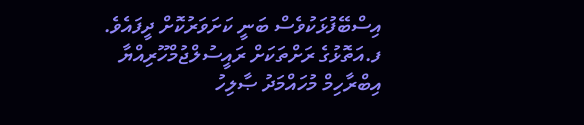އިސްބޭފުޅަކުވެސް ބަނީ ކަށަވަރުކޮށް ދީފައެވެ.
ފ.އަތޮޅުގެ ރަށްތަކަށް ރައީސުލްޖުމްހޫރިއްޔާ އިބްރާހިމް މުހައްމަދު ޞާލިހު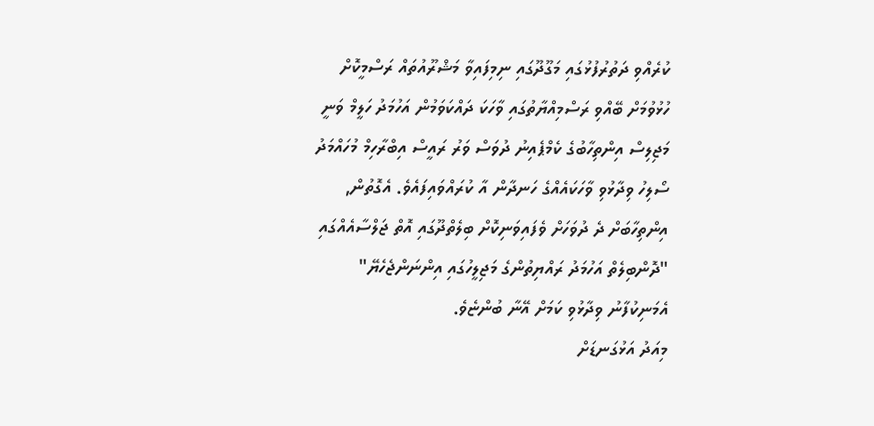ކުރެއްވި ދަތުރުފުޅުގައި މަގޫދޫގައި ނިމިފައިވާ މަޝްރޫއުތައް ރަސްމީކޮށް ހުޅުވުމަށް ބޭއްވި ރަސްމިއްޔާތުގައި ވާހަކަ ދައްކަވަމުން އަހުމަދު ހަލީމް ވަނީ މަޖިލިސް އިންތިހާބުގެ ކެމްޕެއިނު ދުވަސް ވަރު ރައީސް އިބްރާހިމް މުހައްމަދު ސޯލިހު ވިދާޅުވި ވާހަކައެއްގެ ހަނދާން އާ ކުރައްވައިފައެވެ. އެގޮތުން, އިންތިހާބަށް ދެ ދުވަހަށް ވެފައިވަނިކޮށް ބިލެތްދޫގައި އޮތް ޖަލްސާއެއްގައި "ދޮންބިލެތް އަހުމަދު ރައްޔިތުންގެ މަޖިލީހުގައި އިންނަންޖެހެޔޭ" އެމަނިކުފާނު ވިދާޅުވި ކަމަށް އޭނާ ބުންޏެވެ.
މިއަދު އަޅުގަނޑަށް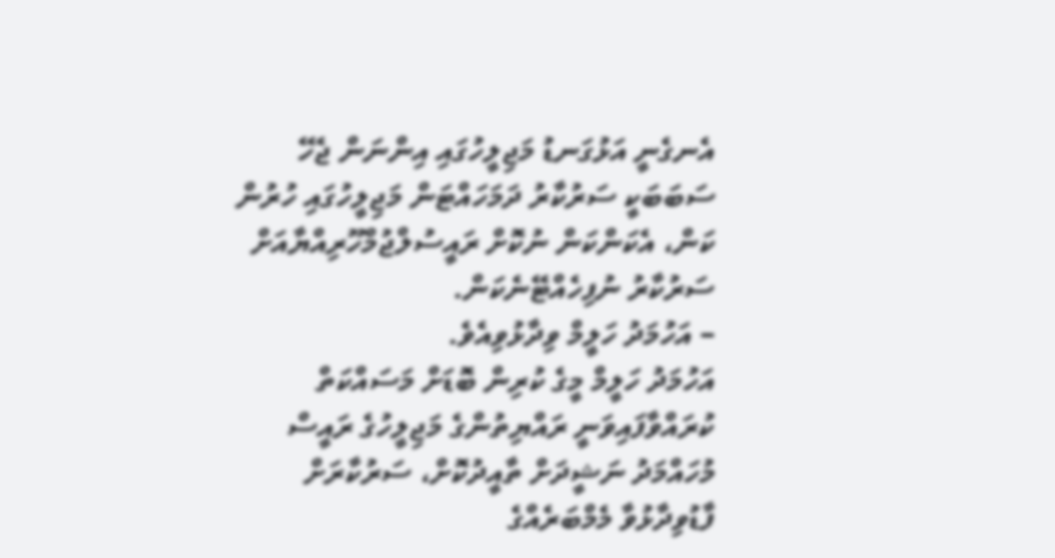އެނގެނީ އަޅުގަނޑު މަޖިލީހުގައި އިންނަން ޖެހޭ ސަބަބަކީ ސަރުކާރު ދަމަހައްޓަން މަޖިލީހުގައި ހުރުން ކަން، އެކަންކަން ނުކޮށް ރައީސުލްޖުމްހޫރިއްޔާއަށް ސަރުކާރު ނުފިހެއްޓޭނެކަން.
– އަހުމަދު ހަލީމް ވިދާޅުވިއެވެ.
އަހުމަދު ހަލީމް މީގެ ކުރިން ބޮޑަށް މަސައްކަތް ކުރައްވާފައިވަނީ ރައްޔިތުންގެ މަޖިލީހުގެ ރައީސް މުހައްމަދު ނަޝީދަށް ތާއީދުކޮށް، ސަރުކާރަށް ފާޑުވިދާޅުވާ މެމްބަރެއްގެ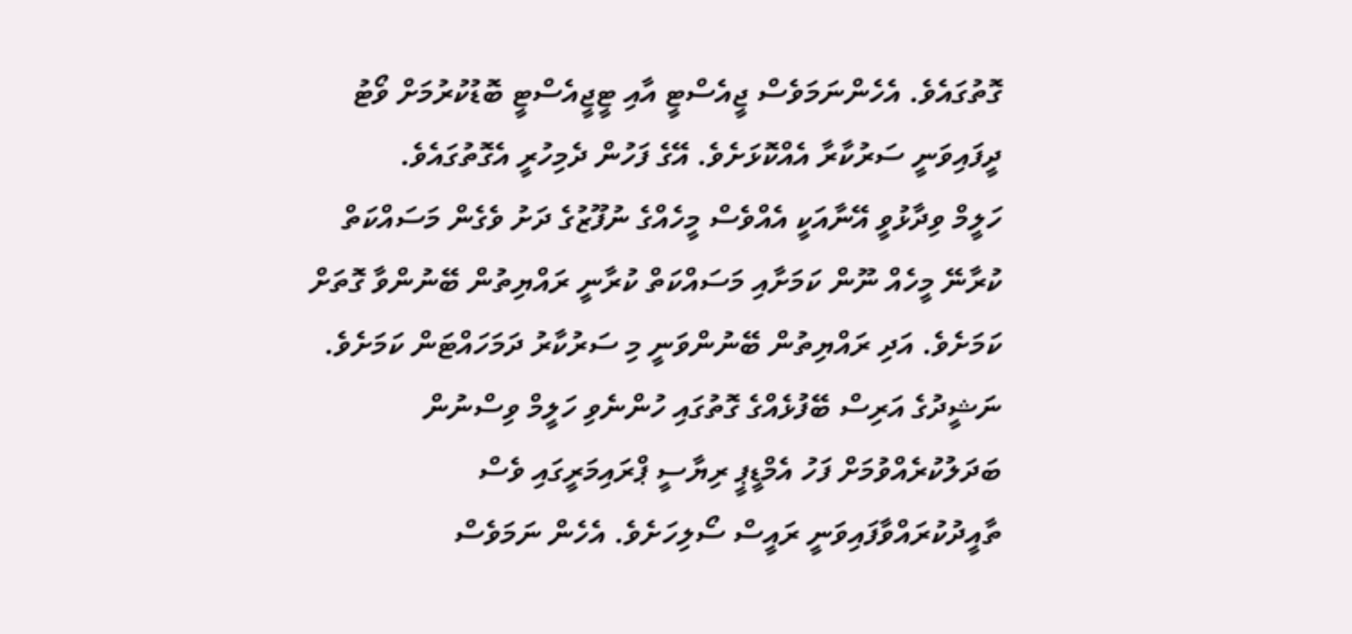ގޮތުގައެވެ. އެހެންނަމަވެސް ޖީއެސްޓީ އާއި ޓީޖީއެސްޓީ ބޮޑުކުރުމަށް ވޯޓު ދީފައިވަނީ ސަރުކާރާ އެއްކޮޅަށެވެ. އޭގެ ފަހުން ދެމިހުރީ އެގޮތުގައެވެ.
ހަލީމް ވިދާޅުވީ އޭނާއަކީ އެއްވެސް މީހެއްގެ ނުފޫޒުގެ ދަށު ވެގެން މަސައްކަތް ކުރާނޭ މީހެއް ނޫން ކަމަށާއި މަސައްކަތް ކުރާނީ ރައްޔިތުން ބޭނުންވާ ގޮތަށް ކަމަށެވެ. އަދި ރައްޔިތުން ބޭނުންވަނީ މި ސަރުކާރު ދަމަހައްޓަން ކަމަށެވެ. ނަޝީދުގެ އަރިސް ބޭފުޅެއްގެ ގޮތުގައި ހުންނެވި ހަލީމް ވިސްނުން ބަދަލުކުރެއްވުމަށް ފަހު އެމްޑީޕީ ރިޔާސީ ޕްރައިމަރީގައި ވެސް ތާއީދުކުރައްވާފައިވަނީ ރައީސް ސޯލިހަށެވެ. އެހެން ނަމަވެސް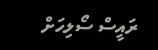ރައީސް ސޯލިހަށް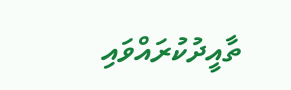ތާއީދުކުރައްވައި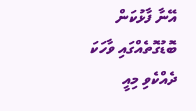އޭނާ ފާޅުކަން ބޮޑުގޮތެއްގައި ވާހަކަ ދެއްކެވި މިއީ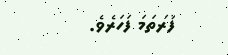ފުރަތަމަ ފަހަރެވެ.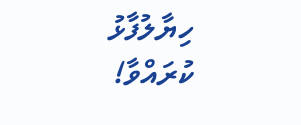ހިޔާލުފާޅު ކުރައްވާ!